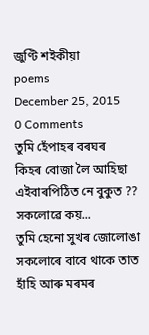জুণ্টি শইকীয়া
poems
December 25, 2015
0 Comments
তুমি হেঁপাহৰ বৰঘৰ
কিহৰ বোজা লৈ আহিছা এইবাৰপিঠিত নে বুকুত ??
সকলোৱে কয়...
তুমি হেনো সুখৰ জোলোঙা
সকলোৰে বাবে থাকে তাত
হাঁহি আৰু মৰমৰ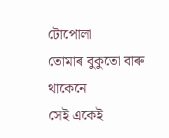টোপোলা
তোমাৰ বুকুতো বাৰু থাকেনে
সেই একেই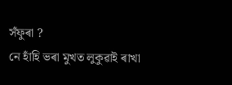সঁফুৰা ?
নে হাঁহি ভৰা মুখত লুকুৱাই ৰাখা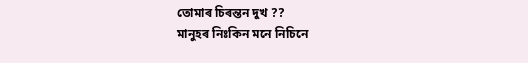তোমাৰ চিৰন্তন দুখ ??
মানুহৰ নিঃকিন মনে নিচিনে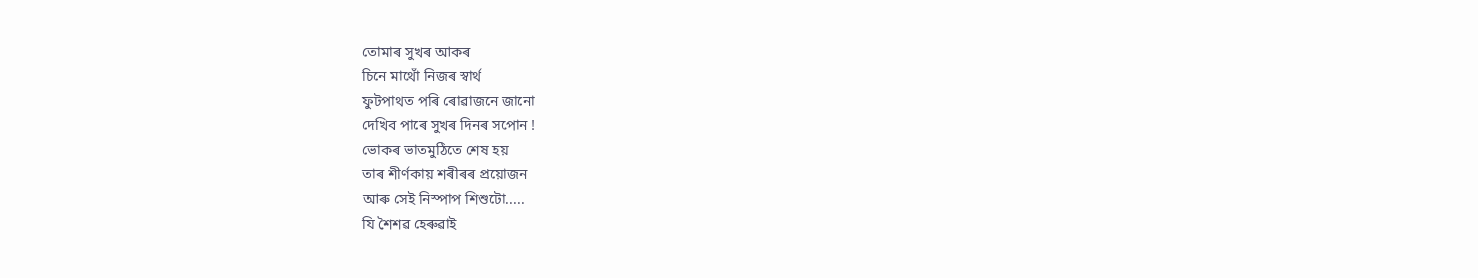তোমাৰ সুখৰ আকৰ
চিনে মাথোঁ নিজৰ স্বাৰ্থ
ফুটপাথত পৰি ৰোৱাজনে জানো
দেখিব পাৰে সুখৰ দিনৰ সপোন !
ভোকৰ ভাতমুঠিতে শেষ হয়
তাৰ শীৰ্ণকায় শৰীৰৰ প্ৰয়োজন
আৰু সেই নিস্পাপ শিশুটো.....
যি শৈশৱ হেৰুৱাই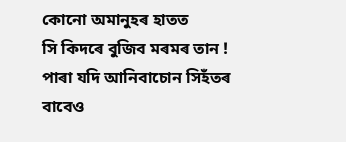কোনো অমানুহৰ হাতত
সি কিদৰে বুজিব মৰমৰ তান !
পাৰা যদি আনিবাচোন সিহঁতৰ বাবেও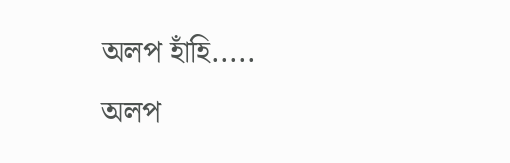অলপ হাঁহি.....
অলপ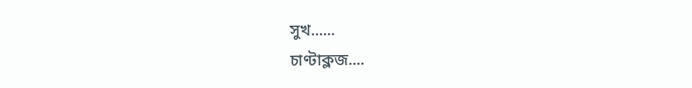সুখ......
চাণ্টাক্লজ....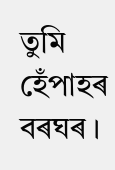তুমি হেঁপাহৰ বৰঘৰ ।